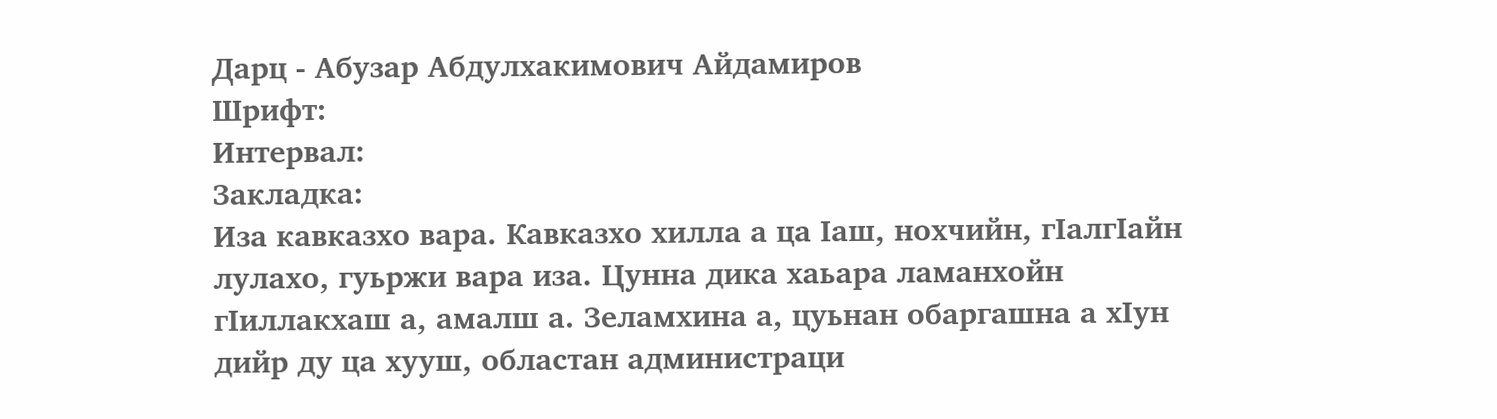Дарц - Абузар Абдулхакимович Айдамиров
Шрифт:
Интервал:
Закладка:
Иза кавказхо вара. Кавказхо хилла а ца Iаш, нохчийн, гIалгIайн лулахо, гуьржи вара иза. Цунна дика хаьара ламанхойн гIиллакхаш а, амалш а. Зеламхина а, цуьнан обаргашна а хIун дийр ду ца хууш, областан администраци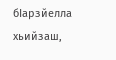бIарзйелла хьийзаш,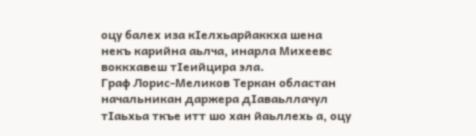оцу балех иза кIелхьарйаккха шена некъ карийна аьлча, инарла Михеевс воккхавеш тIеийцира эла.
Граф Лорис-Меликов Теркан областан начальникан даржера дIаваьллачул тIаьхьа ткъе итт шо хан йаьллехь а, оцу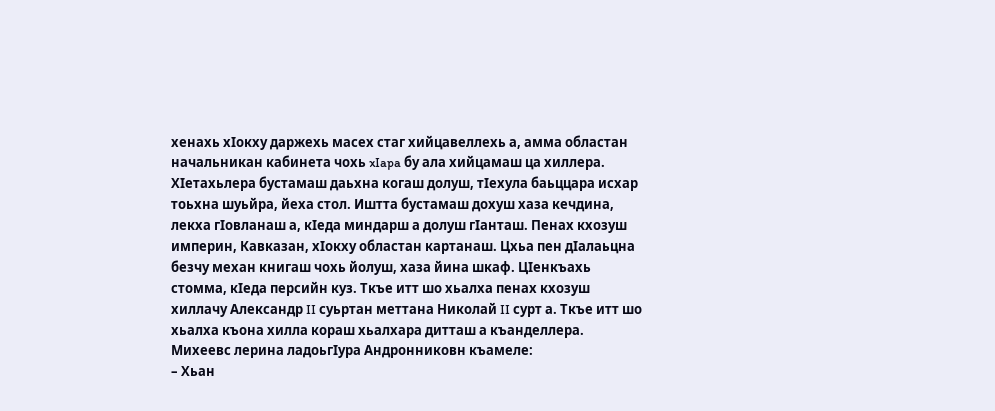хенахь хIокху даржехь масех стаг хийцавеллехь а, амма областан начальникан кабинета чохь xIapa бу ала хийцамаш ца хиллера. ХIетахьлера бустамаш даьхна когаш долуш, тIехула баьццара исхар тоьхна шуьйра, йеха стол. Иштта бустамаш дохуш хаза кечдина, лекха гIовланаш а, кIеда миндарш а долуш гIанташ. Пенах кхозуш империн, Кавказан, хIокху областан картанаш. Цхьа пен дIалаьцна безчу механ книгаш чохь йолуш, хаза йина шкаф. ЦIенкъахь стомма, кIеда персийн куз. Ткъе итт шо хьалха пенах кхозуш хиллачу Александр II суьртан меттана Николай II сурт а. Ткъе итт шо хьалха къона хилла кораш хьалхара дитташ а къанделлера.
Михеевс лерина ладоьгIура Андронниковн къамеле:
– Хьан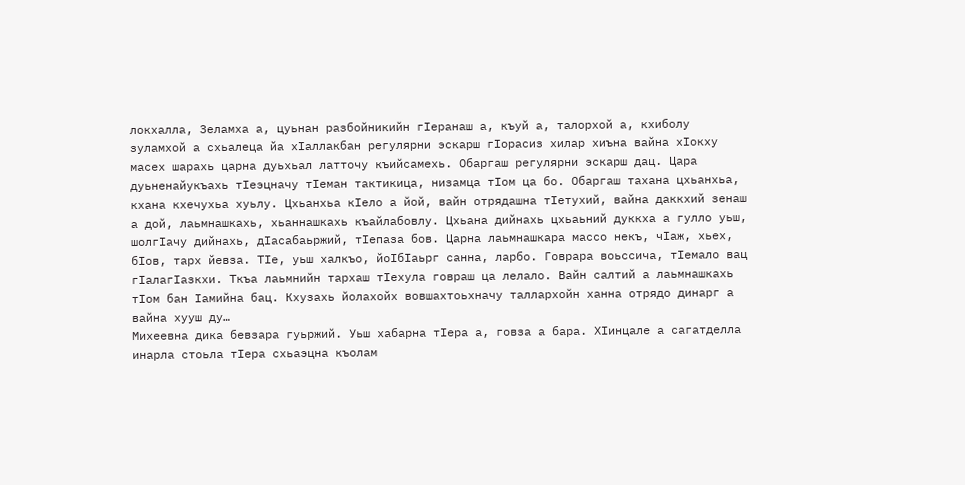локхалла, Зеламха а, цуьнан разбойникийн гIеранаш а, къуй а, талорхой а, кхиболу зуламхой а схьалеца йа хIаллакбан регулярни эскарш гIорасиз хилар хиъна вайна хIокху масех шарахь царна дуьхьал латточу къийсамехь. Обаргаш регулярни эскарш дац. Цара дуьненайукъахь тIеэцначу тIеман тактикица, низамца тIом ца бо. Обаргаш тахана цхьанхьа, кхана кхечухьа хуьлу. Цхьанхьа кIело а йой, вайн отрядашна тIетухий, вайна даккхий зенаш а дой, лаьмнашкахь, хьаннашкахь къайлабовлу. Цхьана дийнахь цхьаьний дуккха а гулло уьш, шолгIачу дийнахь, дIасабаьржий, тIепаза бов. Царна лаьмнашкара массо некъ, чIаж, хьех, бIов, тарх йевза. ТIе, уьш халкъо, йоIбIаьрг санна, ларбо. Говрара воьссича, тIемало вац гIалагIазкхи. Ткъа лаьмнийн тархаш тIехула говраш ца лелало. Вайн салтий а лаьмнашкахь тIом бан Iамийна бац. Кхузахь йолахойх вовшахтоьхначу таллархойн ханна отрядо динарг а вайна хууш ду…
Михеевна дика бевзара гуьржий. Уьш хабарна тIера а, говза а бара. ХIинцале а сагатделла инарла стоьла тIера схьаэцна къолам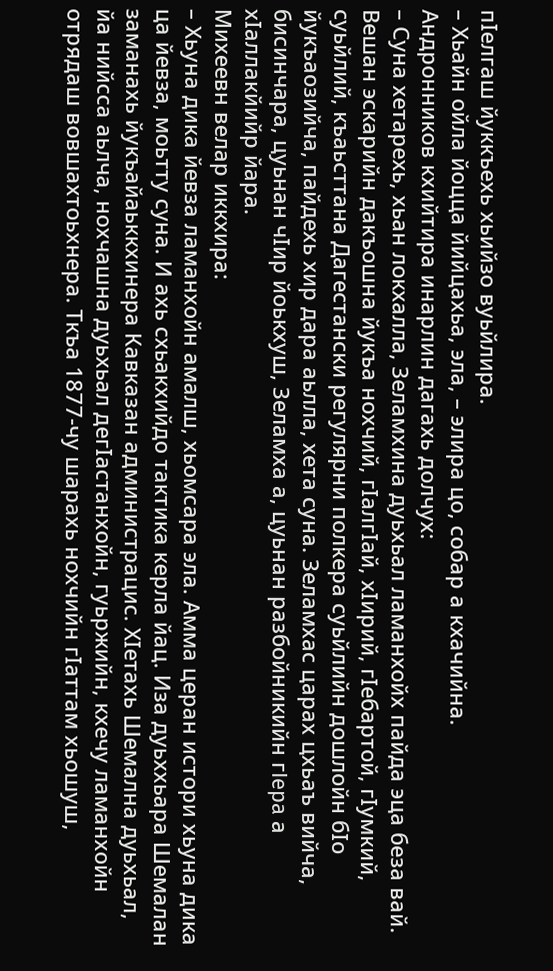пIелгаш йуккъехь хьийзо вуьйлира.
– Хьайн ойла йоцца йийцахьа, эла, – элира цо, собар а кхачийна.
Андронников кхийтира инарлин дагахь долчух:
– Суна хетарехь, хьан локхалла, Зеламхина дуьхьал ламанхойх пайда эца беза вай. Вешан эскарийн дакъошна йукъа нохчий, гIалгIай, хIирий, гIебартой, гIумкий, суьйлий, къаьсттана Дагестански регулярни полкера суьйлийн дошлойн бIо йукъаозийча, пайдехь хир дара аьлла, хета суна. Зеламхас царах цхьаъ вийча, бисинчара, цуьнан чIир йоькхуш, Зеламха а, цуьнан разбойникийн гIepa а хIаллакйийр йара.
Михеевн велар иккхира:
– Хьуна дика йевза ламанхойн амалш, хьомсара эла. Амма церан истори хьуна дика ца йевза, моьтту суна. И ахь схьакхийдо тактика керла йац. Иза дуьххьара Шемалан заманахь йукъайаьккхинера Кавказан администрацис. ХIетахь Шемална дуьхьал, йа нийсса аьлча, нохчашна дуьхьал дегIастанхойн, гуьржийн, кхечу ламанхойн отрядаш вовшахтоьхнера. Ткъа 1877-чу шарахь нохчийн гIаттам хьошуш,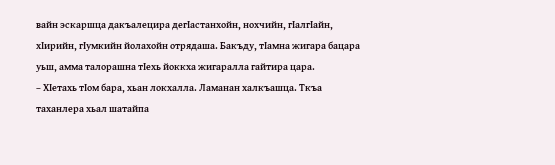вайн эскаршца дакъалецира дегIастанхойн, нохчийн, гIалгIайн, хIирийн, гIумкийн йолахойн отрядаша. Бакъду, тIамна жигара бацара уьш, амма талорашна тIехь йоккха жигаралла гайтира цара.
– ХIетахь тIом бара, хьан локхалла. Ламанан халкъашца. Ткъа таханлера хьал шатайпа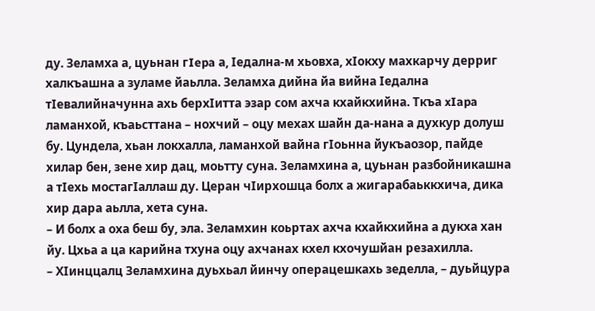ду. Зеламха а, цуьнан гIepa а, Iедална-м хьовха, хIокху махкарчу дерриг халкъашна а зуламе йаьлла. Зеламха дийна йа вийна Iедална тIевалийначунна ахь берхIитта эзар сом ахча кхайкхийна. Ткъа xIapa ламанхой, къаьсттана – нохчий – оцу мехах шайн да-нана а духкур долуш бу. Цундела, хьан локхалла, ламанхой вайна гIоьнна йукъаозор, пайде хилар бен, зене хир дац, моьтту суна. Зеламхина а, цуьнан разбойникашна а тIехь мостагIаллаш ду. Церан чIирхошца болх а жигарабаьккхича, дика хир дара аьлла, хета суна.
– И болх а оха беш бу, эла. Зеламхин коьртах ахча кхайкхийна а дукха хан йу. Цхьа а ца карийна тхуна оцу ахчанах кхел кхочушйан резахилла.
– ХIинццалц Зеламхина дуьхьал йинчу операцешкахь зеделла, – дуьйцура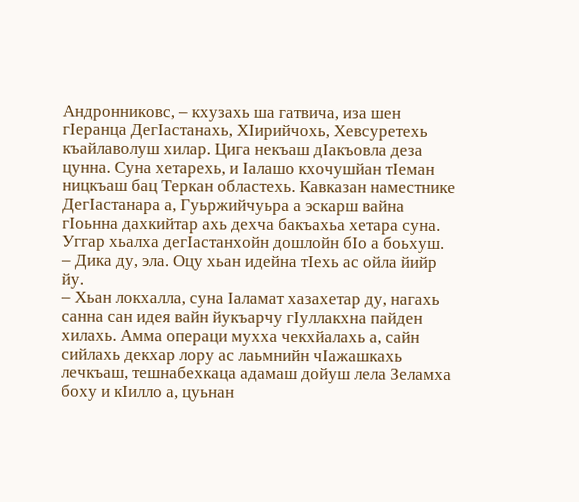Андронниковс, – кхузахь ша гатвича, иза шен гIеранца ДегIастанахь, ХIирийчохь, Хевсуретехь къайлаволуш хилар. Цига некъаш дIакъовла деза цунна. Суна хетарехь, и Iалашо кхочушйан тIеман ницкъаш бац Теркан областехь. Кавказан наместнике ДегIастанара а, Гуьржийчуьра а эскарш вайна гIоьнна дахкийтар ахь дехча бакъахьа хетара суна. Уггар хьалха дегIастанхойн дошлойн бIо а боьхуш.
– Дика ду, эла. Оцу хьан идейна тIехь ас ойла йийр йу.
– Хьан локхалла, суна Iаламат хазахетар ду, нагахь санна сан идея вайн йукъарчу гIуллакхна пайден хилахь. Aмма операци мухха чекхйалахь а, сайн сийлахь декхар лору ас лаьмнийн чIажашкахь лечкъаш, тешнабехкаца адамаш дойуш лела Зеламха боху и кIилло а, цуьнан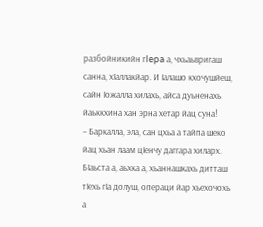разбойникийн гIepa а, чхьаьвригаш санна, хIаллакйар. И Iалашо кхочушйеш, сайн Iожалла хилахь, айса дуьненахь йаьккхина хан эрна хетар йац суна!
– Баркалла, эла, сан цхьа а тайпа шеко йац хьан лаам цIенчу даггара хиларх.
БIаьста а, аьхка а, хьаннашкахь дитташ тIеxь гIа долуш, операци йар хьехочохь а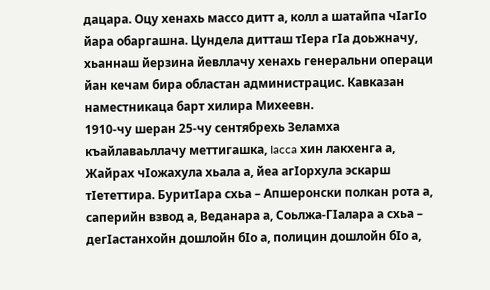дацара. Оцу хенахь массо дитт а, колл а шатайпа чIагIо йара обаргашна. Цундела дитташ тIера гIa доьжначу, хьаннаш йерзина йевллачу хенахь генеральни операци йан кечам бира областан администрацис. Кавказан наместникаца барт хилира Михеевн.
1910-чу шеран 25-чу сентябрехь Зеламха къайлаваьллачу меттигашка, Iacca хин лакхенга а, Жайрах чIожахула хьала а, йеа агIорхула эскарш тIететтира. БуритIара схьа – Апшеронски полкан рота а, саперийн взвод а, Веданара а, Соьлжа-ГIалара а схьа – дегIастанхойн дошлойн бIо а, полицин дошлойн бIо а,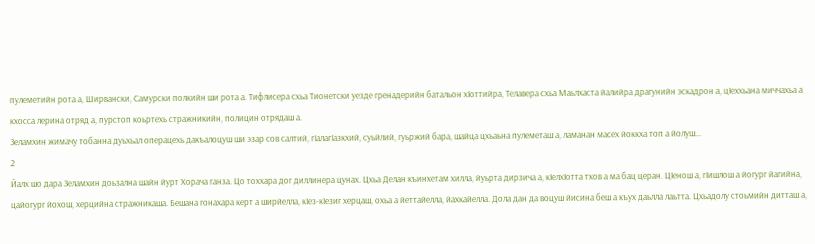пулеметийн рота а, Ширвански, Самурски полкийн ши рота а. Тифлисера схьа Тионетски уезде гренадерийн батальон хIоттийра, Телавера схьа Маьлхаста йалийра драгунийн эскадрон а, цIеххьана миччахьа а кхосса лерина отряд а, пурстоп коьртехь стражникийн, полицин отрядаш а.
Зеламхин жимачу тобанна дуьхьал операцехь дакъалоцуш ши эзар сов салтий, гIалагIазкхий, суьйлий, гуьржий бара, шайца цхьаьна пулеметаш а, ламанан масех йоккха топ а йолуш…
2
Йалх шо дара Зеламхин доьзална шайн йурт Хорача ганза. Цо тоххара дог диллинера цунах. Цхьа Делан къинхетам хилла, йуьрта дирзича а, кIелхIотта тхов а ма бац церан. ЦIенош а, гIишлош а йогург йагийна, цайогург йохош, херцийна стражникаша. Бешана гонахара керт а ширйелла, кIез-кIезиг херцаш, охьа а йеттайелла, йахкайелла. Дола дан да воцуш йисина беш а къух даьлла лаьтта. Цхьадолу стоьмийн дитташ а,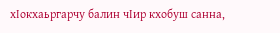хIокхаьргарчу балин чIир кхобуш санна,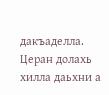дакъаделла. Церан долахь хилла даьхни а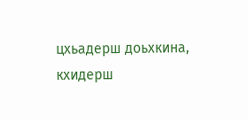цхьадерш дoьxкинa, кхидерш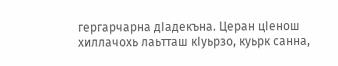гергарчарна дIадекъна. Церан цIенош хиллачохь лаьтташ кIуьрзо, куьрк санна,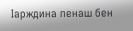Iарждина пенаш бен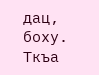дац, боху.
Ткъа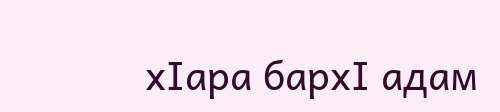хIара бархI адам